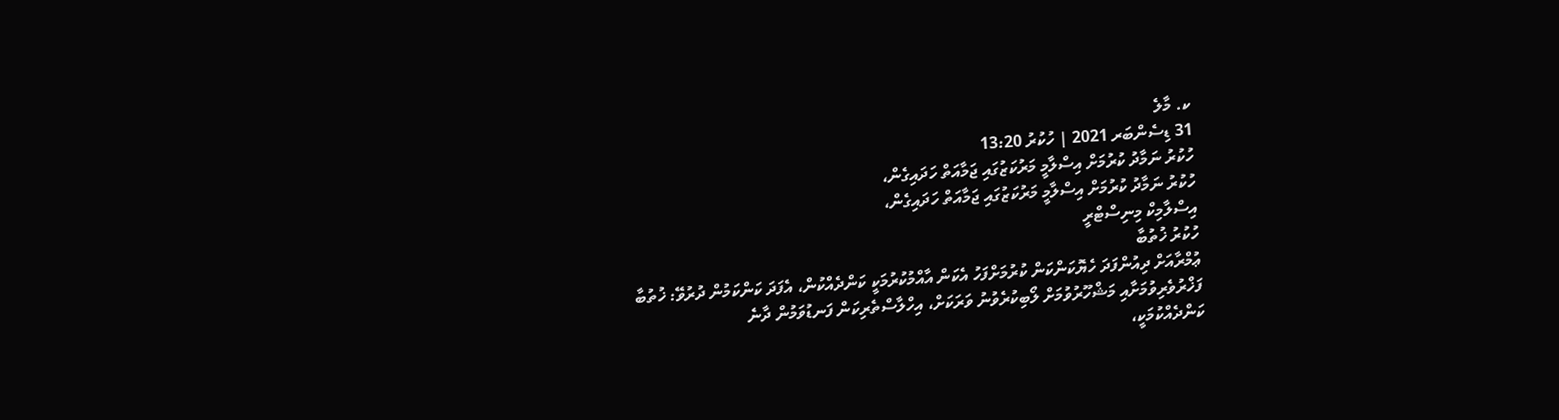ކ. މާލެ
31 ޑިސެންބަރ 2021 | ހުކުރު 13:20
ހުކުރު ނަމާދު ކުރުމަށް އިސްލާމީ މަރުކަޒުގައި ޖަމާއަތް ހަދައިގެން،
ހުކުރު ނަމާދު ކުރުމަށް އިސްލާމީ މަރުކަޒުގައި ޖަމާއަތް ހަދައިގެން،
އިސްލާމިކް މިނިސްޓްރީ
ހުކުރު ޚުތުބާ
ޢުމްރާއަށް ދިއުންފަދަ ހެޔޮކަންކަން ކުރުމަށްފަހު އެކަން އާއްމުކުރުމަކީ ކަންދެއްކުން، އެފަދަ ކަންކަމުން ދުރުވޭ: ޚުތުބާ
ފަޚްރުވެރިވުމަށާއި މަޝްހޫރުވުމަށް ލޯބިކުރެވުނު ވަރަކަށް، އިހްލާސްތެރިކަން ފަނޑުވަމުން ދާނެ
ކަންދެއްކުމަކީ،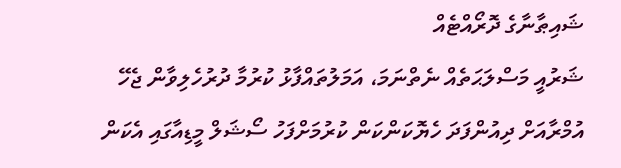ޝައިޠާނާގެ ދޮރޯއްޓެއް
ޝަރުއީ މަސްލަޙަތެއް ނެތްނަމަ، އަމަލުތައްފާޅު ކުރުމާ ދުރުހެލިވާން ޖެހޭ
އުމްރާއަށް ދިއުންފަދަ ހެޔޮކަންކަން ކުރުމަށްފަހު ސޯޝަލް މީޑިއާގައި އެކަން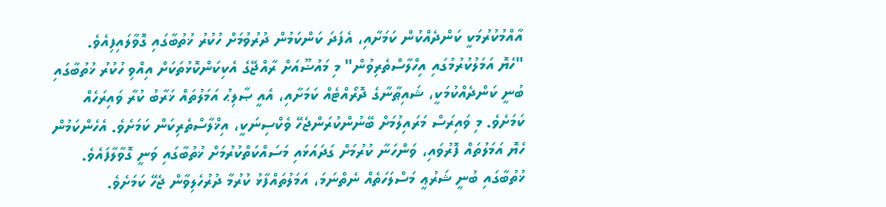އާއްމުކުރުމަކީ ކަންދެއްކުން ކަމަށާއި، އެފަދަ ކަންކަމުން ދުރުވުމަށް ހުކުރު ޚުތުބާގައި ގޮވާލައިފިއެވެ.
"ހެޔޮ އަމަލުކުރުމުގައި އިހްލާސްތެރިވުން" މި މައުޟޫއަށް ރާއްޖޭގެ އެކިކަންކޮޅުތަކަށް އިއްވި ހުކުރު ޚުތުބާގައި ބުނީ ކަންދެއްކުމަކީ، ޝައިޠާނާގެ ދޮރޯއްޓެއް ކަމަށާއި، އެއީ ޞާލިޙު އަމަލުތައް ޚަރާބު ކުރާ ވައިރަހެއް ކަމަށެވެ. މި ވައިރަސް މަރައިލުމަށް ބޭނުންކުރަންޖެހޭ ވެކްސިނަކީ، އިޚްލާސްތެރިކަން ކަމަށެވެ. އެހެންކަމުން ހެޔޮ އަމަލުތައް ފޮރުވައި، ވަންހަނާ ކުރުމަށް ގަދައަޅައި މަސައްކަތްކުރުމަށް ޚުތުބާގައި ވަނީ ގޮވާލާފައެވެ.
ޚުތުބާގައި ބުނީ ޝަރުޢީ މަސްލަހަތެއް ނެތްނަމަ، އަމަލުތައްފާޅު ކުރުމާ ދުރުހެލިވާން ޖެހޭ ކަމަށެވެ.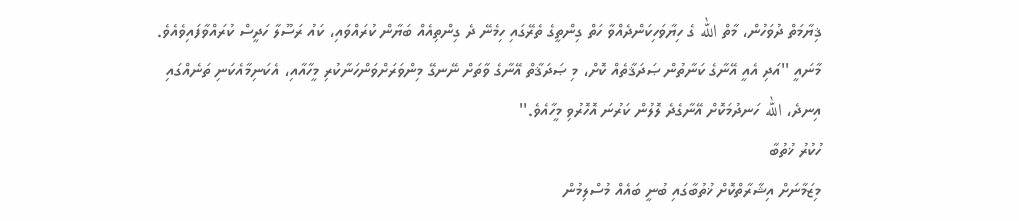ޤިޔާމަތް ދުވަހުން، މާތް الله ގެ ހިޔާވަހިކަންދެއްވާ ހަތް ގިންތީގެ ތެރޭގައި ހިމެނޭ ދެ ގިންތިއެއް ބަޔާން ކުރައްވައި، ކައު ރަސޫލާ ހަދީސް ކުރައްވާފައިވެއެވެ. މާނައީ ''އަދި އެއީ އޭނާގެ ކަނާތުން ޞަދަޤާތެއް ކޮށް، މި ޞަދަޤާތް އޭނާގެ ވާތަށް ނޭނގޭ މިންވަރަށްވަންހަނާކުރި މީހާއާއި، އެކަނިމާއެކަނި ތަނެއްގައި އިނދެ، الله ހަނދުމަކޮށް އޭނާގެދެ ލޮލުން ކަރުނަ އޮހޮރުވި މީހާއެވެ.''
ހުކުރު ޚުތުބާ
މިޒަމާނަށް އިޝާރާތްކޮށް ޚުތުބާގައި ބުނީ ބައެއް މުސްލިމުން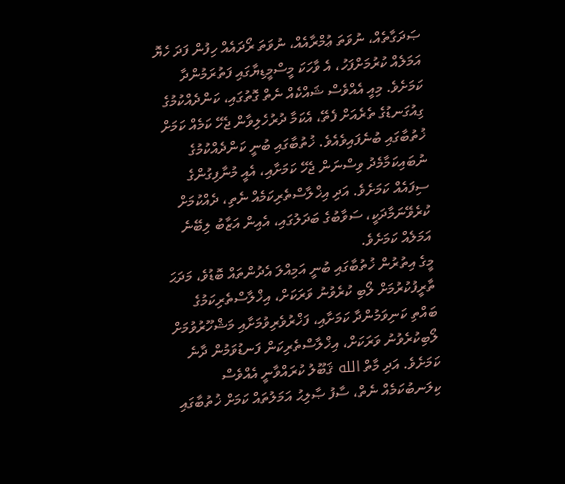ޞަދަގާތެއް، ނުވަތަ ޢުމްރާއެއް، ނުވަތަ ރޯދައެއް ހިފުން ފަދަ ހެޔޮ އަމަލެއް ކުރުމަށްފަހު، އެ ވާހަކަ މީސްމީޑިޔާގައި ފަތުރަމުންދާ ކަމަށެވެ. މިއީ އެއްވެސް ޝައްކެއް ނެތް ގޮތުގައި، ކަންދެއްކުމުގެ ގިއުގަނޑުގެ ތެރެއަށް ފެތޭ، އެކަމާ ދުރުހެލިވާން ޖެހޭ ކަމެއް ކަމަށް ޚުތުބާގައި ބުނެފައިވެއެވެ. ޚުތުބާގައި ބުނީ ކަންދެއްކުމުގެ ނުބައިކަމާމެދު ވިސްނަން ޖެހޭ ކަމަށާއި، އެއީ މުނާފިގުންގެ ސިފައެއް ކަމަށެވެ. އަދި އިޚްލާސްތެރިކަމެއް ނެތި، ދެއްކުމަށް ކުރެވޭނަމާދަކީ، ސަވާބުގެ ބަދަލުގައި، އެއިން އަޒާބު ލިބޭނެ އަމަލެއް ކަމަށެވެ.
މީގެ އިތުރުން ޚުތުބާގައި ބުނީ އަމިއްލަ އެދުންތައް ބޮޑުވެ، މަދަޙަ ތާރީފުކުރުމަށް ލޯބި ކުރެވުނު ވަރަކަށް، އިޚްލާސްތެރިކަމުގެ ބައްތި ކަނިވަމުންދާ ކަމަށާއި، ފަޚްރުވެރިވުމަށާއި މަޝްހޫރުވުމަށް ލޯބިކުރެވުނު ވަރަކަށް، އިޚްލާސްތެރިކަން ފަނޑުވަމުން ދާނެ ކަމަށެވެ. އަދި މާތް الله ޤަބޫލު ކުރައްވާނީ އެއްވެސް ކިލަނބުކަމެއް ނެތް، ސާފު ޞާލިޙު އަމަލުތައް ކަމަށް ޚުތުބާގައި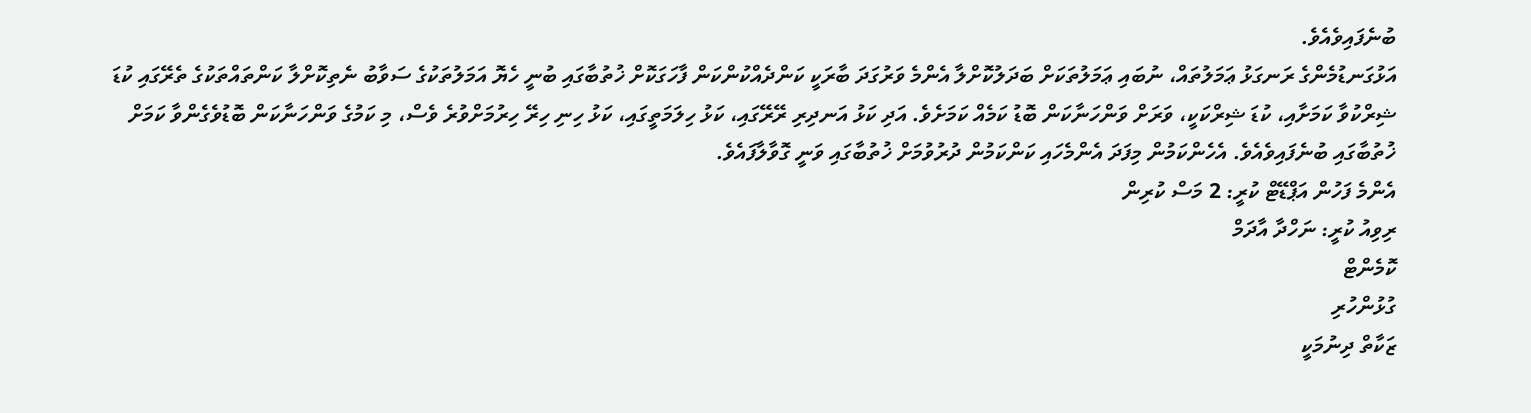ބުނެފައިވެއެވެ.
އަޅުގަނޑުމެންގެ ރަނގަޅު ޢަމަލުތައް، ނުބައި ޢަމަލުތަކަށް ބަދަލުކޮށްލާ އެންމެ ވަރުގަދަ ބާރަކީ ކަންދެއްކުންކަން ފާހަގަކޮށް ޚުތުބާގައި ބުނީ ހެޔޮ އަމަލުތަކުގެ ސަވާބު ނެތިކޮށްލާ ކަންތައްތަކުގެ ތެރޭގައި ކުޑަ ޝިރްކުވާ ކަމަށާއި، ކުޑަ ޝިރްކަކީ، ވަރަށް ވަންހަނާކަން ބޮޑު ކަމެއް ކަމަށެވެ. އަދި ކަޅު އަނދިރި ރޭރޭގައި، ކަޅު ހިލަމަތީގައި، ކަޅު ހިނި ހިރޭ ހިރުމަށްވުރެ ވެސް، މި ކަމުގެ ވަންހަނާކަން ބޮޑުވެގެންވާ ކަމަށް ޚުތުބާގައި ބުނެފައިވެއެވެ. އެހެންކަމުން މިފަދަ އެންމެހައި ކަންކަމުން ދުރުވުމަށް ޚުތުބާގައި ވަނީ ގޮވާލާފައެވެ.
އެންމެ ފަހުން އަޕްޑޭޓް ކުރީ: 2 މަސް ކުރިން
ރިވިއު ކުރީ: ނަހްދާ އާދަމް
ކޮމެންޓް
ގުޅުންހުރި
ޒަކާތް ދިނުމަކީ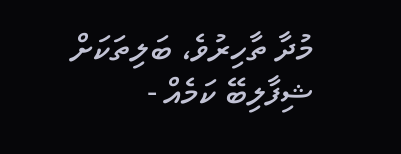މުދާ ތާހިރުވެ، ބަލިތަކަށް ޝިފާލިބޭ ކަމެއް -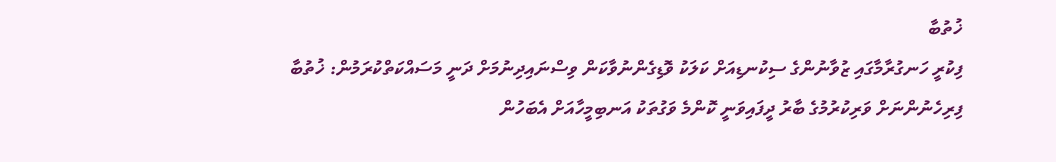ޚުތުބާ
ފިކުރީ ހަނގުރާމާގައި ޒުވާނުންގެ ސިކުނޑިއަށް ކަލަކު ވޮޑިގެންނުވާކަން ވިސްނައިދިނުމަށް ދަނީ މަސައްކަތްކުރަމުން: ޚުތުބާ
ފިރިހެނުންނަށް ވަރިކުރުމުގެ ބާރު ދީފައިވަނީ ކޮންމެ ވަގުތަކު އަނބިމީހާއަށް އެބަހުން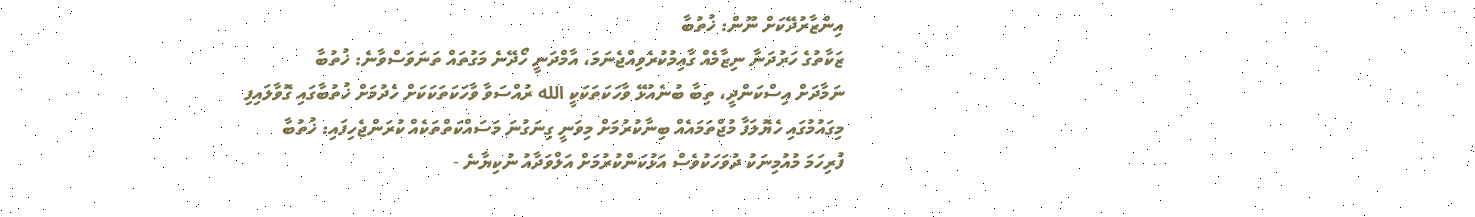އިންޒާރުދޭކަށް ނޫން: ޚުތުބާ
ޒަކާތުގެ ހަރުދަނާ ނިޒާމެއް ގާއިމުކުރެވިއްޖެނަމަ، އާމްދަނީ ހޯދޭނެ މަގުތައް ތަނަވަސްވާނެ: ޚުތުބާ
ނަމާދަށް އިސްކަންދީ، ތިބާ ބުނެއުޅޭ ވާހަކަތަކަކީ الله ރުއްސަވާ ވާހަކަތަކަކަށް ހެދުމަށް ޚުތުބާގައި ގޮވާލައިފި
މިގައުމުގައި ހެޔޮލަފާ މުޖްތަމައެއް ބިނާކުރުމަށް މިވަނީ ގިނަގުނަ މަސައްކަތްތަކެއް ކުރަންޖެހިފައި: ޚުތުބާ
ފުރިހަމަ މުއުމިނަކު ދުވަހަކުވެސް އަޅުކަންކުރުމަށް އަލްވަދާއު ނުކިޔާނެ -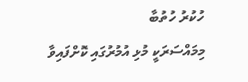ހުކުރު ހުތުބާ
މިމައްސަރަކީ މުޅި އުމުރުގައި ކޮށްފައިވާ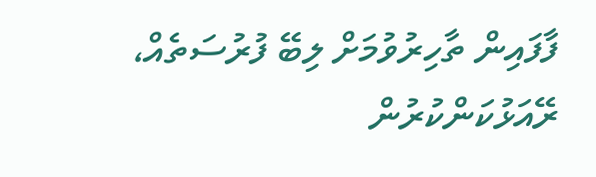ފާފައިން ތާހިރުވުމަށް ލިބޭ ފުރުސަތެއް، ރޭއަޅުކަންކުރުން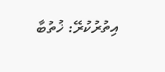އިތުރުކުރޭ: ޚުތުބާ